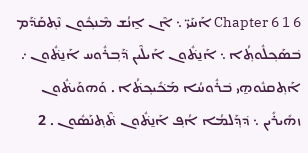6 Chapter 6 1 ܐܰܚܰܝ̈ ܆ ܐܶܢ ܐ̱ܢܳܫ ܡܶܢܟ݂ܽܘܢ ܢܶܬ݂ܩܰܕ݁ܰܡ ܒ݁ܣܰܟ݂ܠܽܘܬ݂ܳܐ ܆ ܐܰܢ̱ܬ݁ܽܘܢ ܐܰܝܠܶܝܢ ܕ݁ܰܒ݂ܪܽܘܚ ܐܰܢ̱ܬ݁ܽܘܢ ܇ ܐܰܬ݂ܩܢܽܘܗ̱ܝ ܒ݁ܪܽܘܚܳܐ ܡܰܟ݁ܺܝܟ݂ܬ݁ܳܐ . ܘܰܗܘܰܝܬ݁ܽܘܢ ܙܗܺܝܪܺܝܢ ܆ ܕ݁ܕ݂ܰܠܡܳܐ ܐܳܦ݂ ܐܰܢ̱ܬ݁ܽܘܢ ܬ݁ܶܬ݂ܢܰܣܽܘܢ . 2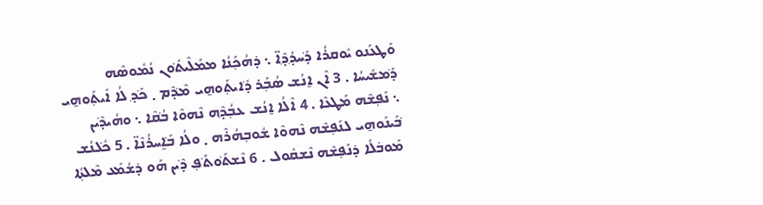ܘܰܛܥܰܢܘ ܝܽܘܩܪܳܐ ܕ݁ܰܚܕ݂ܳܕ݂ܶܐ̈ ܆ ܕ݁ܗܳܟ݂ܰܢܳܐ ܡܡܰܠܶܝܬ݁ܽܘܢ ܢܳܡܽܘܣܶܗ ܕ݁ܰܡܫܺܝܚܳܐ . 3 ܐܶܢ ܐ̱ܢܳܫ ܣܳܒ݂ܰܪ ܕ݁ܺܐܝܬ݂ܰܘܗ̱ܝ ܡܶܕ݁ܶܡ ܂ ܟ݁ܰܕ݂ ܠܳܐ ܐܺܝܬ݂ܰܘܗ̱ܝ ܆ ܢܰܦ݂ܫܶܗ ܡܰܛܥܶܐ . 4 ܐܶܠܳܐ ܐ̱ܢܳܫ ܥܒ݂ܳܕ݂ܶܗ ܢܶܗܘܶܐ ܒ݁ܳܩܶܐ ܆ ܘܗܳܝܕ݁ܶܝܢ ܒ݁ܰܝܢܰܘܗ̱ܝ ܠܢܰܦ݂ܫܶܗ ܢܶܗܘܶܐ ܫܽܘܒ݂ܗܳܪܶܗ ܂ ܘܠܳܐ ܒ݁ܰܐ̱ܚܪܳܢܶܐ̈ . 5 ܟ݁ܽܠܢܳܫ ܡܰܘܒ݁ܠܳܐ ܕ݁ܢܰܦ݂ܫܶܗ ܢܶܫܩܽܘܠ . 6 ܢܶܫܬ݁ܰܘܬ݁ܰܦ݂ ܕ݁ܶܝܢ ܗܰܘ ܕ݁ܫܳܡܰܥ ܡܶܠܬ݂ܳܐ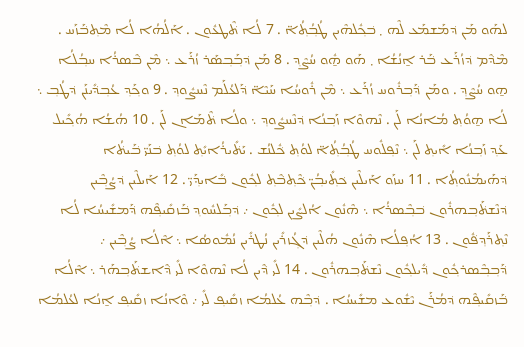ܠܗܰܘ ܡܰܢ ܕ݁ܡܰܫܡܰܥ ܠܶܗ ܂ ܒ݁ܟ݂ܽܠܗܶܝܢ ܛܳܒ݂ܳܬ݂ܳܐ̈ . 7 ܠܳܐ ܬ݁ܶܛܥܽܘܢ . ܐܰܠܳܗܳܐ ܠܳܐ ܡܶܬ݂ܒ݁ܰܙܰܚ . ܡܶܕ݁ܶܡ ܕ݁ܙܳܪܰܥ ܒ݁ܰܪ ܐ̱ܢܳܫܳܐ ܂ ܗܰܘ ܗ̱ܽܘ ܚܳܨܶܕ݂ . 8 ܡܰܢ ܕ݁ܒ݂ܰܒ݂ܣܰܪ ܙܳܪܰܥ ܆ ܡܶܢ ܒ݁ܶܣܪܳܐ ܚܒ݂ܳܠܳܐ ܗ̱ܘ ܚܳܨܶܕ݂ . ܘܡܰܢ ܕ݁ܰܒ݂ܪܽܘܚ ܙܳܪܰܥ ܆ ܡܶܢ ܪܽܘܚܳܐ ܚܰܝܶܐ̈ ܕ݁ܰܠܥܳܠܰܡ ܢܶܚܨܽܘܕ݂ . 9 ܘܟ݂ܰܕ݂ ܥܳܒ݂ܕ݁ܺܝܢܰܢ ܕ݁ܛܳܒ݂ ܆ ܠܳܐ ܗ̱ܘܳܬ݂ ܡܳܐܢܳܐ ܠܰܢ . ܢܶܗܘܶܐ ܙܰܒ݂ܢܳܐ ܕ݁ܢܶܚܨܽܘܕ݂ ܆ ܘܠܳܐ ܬ݁ܶܡܰܐܢ ܠܰܢ . 10 ܗܳܫܳܐ ܗܳܟ݂ܺܝܠ ܥܰܕ݂ ܙܰܒ݂ܢܳܐ ܐܺܝܬ݂ ܠܰܢ ܆ ܢܶܦ݂ܠܽܘܚ ܛܳܒ݂ܳܬ݂ܳܐ̈ ܠܘܳܬ݂ ܟ݁ܽܠܢܳܫ . ܝܰܬ݁ܺܝܪܳܐܝܺܬ݂ ܠܘܳܬ݂ ܒ݁ܢܰܝ̈ ܒ݁ܰܝܬ݁ܳܐ ܕ݁ܗܰܝܡܳܢܽܘܬ݂ܳܐ . 11 ܚܙܰܘ ܐܰܝܠܶܝܢ ܟ݁ܬ݂ܺܝܒ݂ܳܢ̈ ܟ݁ܶܬ݂ܒ݁ܶܬ݂ ܠܟ݂ܽܘܢ ܒ݁ܺܐܝܕ݂ܰܝ̈ . 12 ܐܰܝܠܶܝܢ ܕ݁ܨܳܒ݂ܶܝܢ ܕ݁ܢܶܫܬ݁ܰܒ݂ܗܪܽܘܢ ܒ݁ܒ݂ܶܣܪܳܐ ܆ ܗܶܢܽܘܢ ܐܳܠܨܺܝܢ ܠܟ݂ܽܘܢ ܇ ܕ݁ܒ݂ܰܠܚܽܘܕ݂ ܒ݁ܰܙܩܺܝܦ݂ܶܗ ܕ݁ܰܡܫܺܝܚܳܐ ܠܳܐ ܢܶܬ݂ܪܰܕ݂ܦ݁ܽܘܢ . 13 ܐܳܦ݂ܠܳܐ ܗܶܢܽܘܢ ܗܳܠܶܝܢ ܕ݁ܓ݂ܳܙܪܺܝܢ ܢܳܛܪܺܝܢ ܢܳܡܽܘܣܳܐ ܆ ܐܶܠܳܐ ܨܳܒ݂ܶܝܢ ܇ ܕ݁ܰܒ݂ܒ݂ܶܣܪܟ݂ܽܘܢ ܕ݁ܺܝܠܟ݂ܽܘܢ ܢܶܫܬ݁ܰܒ݂ܗܪܽܘܢ . 14 ܠܺܝ ܕ݁ܶܝܢ ܠܳܐ ܢܶܗܘܶܐ ܠܺܝ ܕ݁ܶܐܫܬ݁ܰܒ݂ܗܰܪ ܆ ܐܶܠܳܐ ܒ݁ܰܙܩܺܝܦ݂ܶܗ ܕ݁ܡܳܪܰܢ ܝܶܫܽܘܥ ܡܫܺܝܚܳܐ . ܕ݁ܒ݂ܶܗ ܥܳܠܡܳܐ ܙܩܺܝܦ݂ ܠܺܝ ܇ ܘܶܐܢܳܐ ܙܩܺܝܦ݂ ܐ̱ܢܳܐ ܠܥܳܠܡܳܐ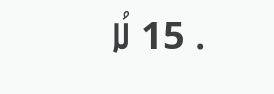. 15 ܠܳܐ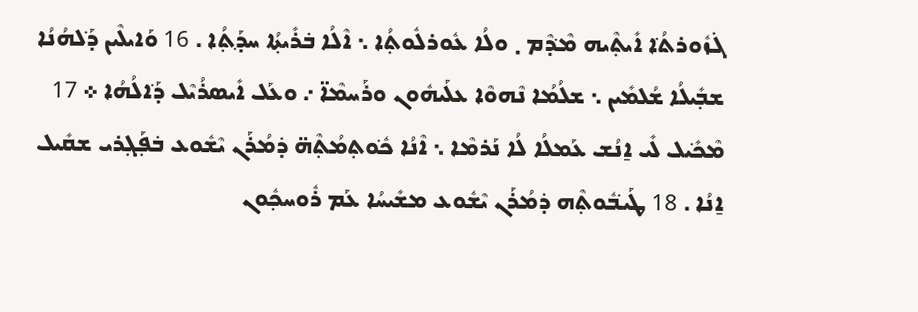ܓ݁ܙܽܘܪܬ݁ܳܐ ܐܺܝܬ݂ܶܝܗ ܡܶܕ݁ܶܡ ܂ ܘܠܳܐ ܥܽܘܪܠܽܘܬ݂ܳܐ ܆ ܐܶܠܳܐ ܒ݁ܪܺܝܬ݂ܳܐ ܚܕ݂ܰܬ݂ܳܐ . 16 ܘܰܐܝܠܶܝܢ ܕ݁ܰܠܗܳܢܳܐ ܫܒ݂ܺܝܠܳܐ ܫܳܠܡܺܝܢ ܆ ܫܠܳܡܳܐ ܢܶܗܘܶܐ ܥܠܰܝܗܽܘܢ ܘܪܰܚܡܶܐ̈ ܇ ܘܥܰܠ ܐܺܝܣܪܳܝܶܠ ܕ݁ܰܐܠܳܗܳܐ ܀ 17 ܡܶܟ݁ܺܝܠ ܠܺܝ ܐ̱ܢܳܫ ܥܰܡܠܳܐ ܠܳܐ ܢܰܪܡܶܐ ܆ ܐܶܢܳܐ ܟ݁ܽܘܬ݂ܡܳܬ݂ܶܗ̈ ܕ݁ܡܳܪܰܢ ܝܶܫܽܘܥ ܒ݁ܦ݂ܰܓ݂ܪܝ ܫܩܺܝܠ ܐ̱ܢܳܐ . 18 ܛܰܝܒ݁ܽܘܬ݂ܶܗ ܕ݁ܡܳܪܰܢ ܝܶܫܽܘܥ ܡܫܺܝܚܳܐ ܥܰܡ ܪܽܘܚܟ݂ܽܘܢ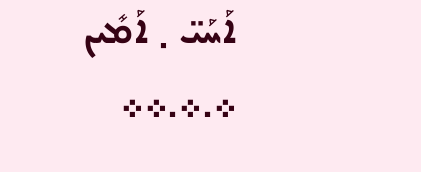ܐܰܚܰܝ̈ ܂ ܐܰܡܺܝܢ ܀.܀.܀܀